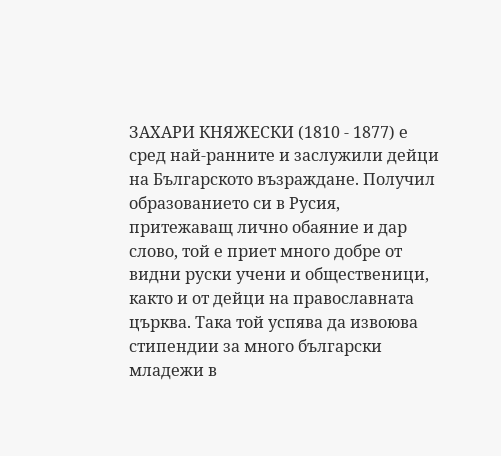ЗАХАРИ КНЯЖЕСКИ (1810 - 1877) е сред най-ранните и заслужили дейци на Българското възраждане. Получил образованието си в Русия, притежаващ лично обаяние и дар слово, той е приет много добре от видни руски учени и общественици, както и от дейци на православната църква. Така той успява да извоюва стипендии за много български младежи в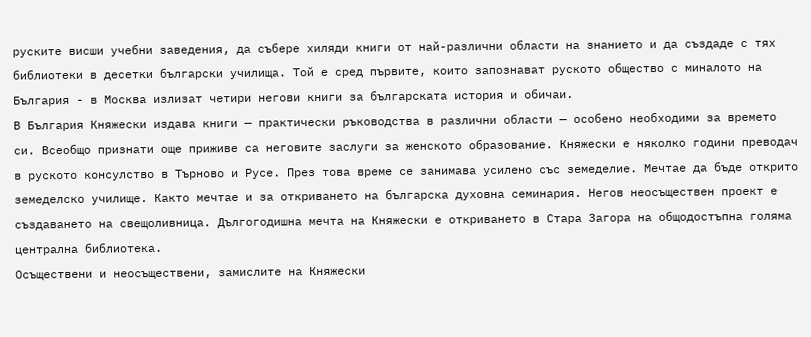руските висши учебни заведения, да събере хиляди книги от най-различни области на знанието и да създаде с тях библиотеки в десетки български училища. Той е сред първите, които запознават руското общество с миналото на България - в Москва излизат четири негови книги за българската история и обичаи.
В България Княжески издава книги — практически ръководства в различни области — особено необходими за времето си. Всеобщо признати още приживе са неговите заслуги за женското образование. Княжески е няколко години преводач в руското консулство в Търново и Русе. През това време се занимава усилено със земеделие. Мечтае да бъде открито земеделско училище. Както мечтае и за откриването на българска духовна семинария. Негов неосъществен проект е създаването на свещоливница. Дългогодишна мечта на Княжески е откриването в Стара Загора на общодостъпна голяма централна библиотека.
Осъществени и неосъществени, замислите на Княжески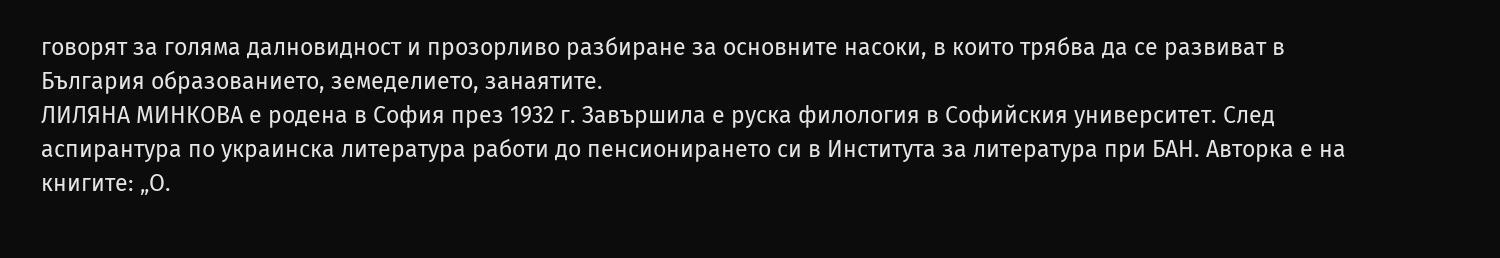говорят за голяма далновидност и прозорливо разбиране за основните насоки, в които трябва да се развиват в България образованието, земеделието, занаятите.
ЛИЛЯНА МИНКОВА е родена в София през 1932 г. Завършила е руска филология в Софийския университет. След аспирантура по украинска литература работи до пенсионирането си в Института за литература при БАН. Авторка е на книгите: „О.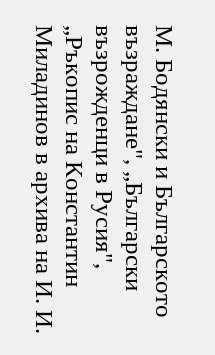М. Бодянски и Българското възраждане", „Български възрожденци в Русия", „Ръкопис на Константин Миладинов в архива на И. И.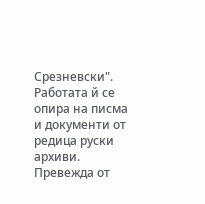Срезневски". Работата й се опира на писма и документи от редица руски архиви. Превежда от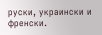руски, украински и френски.